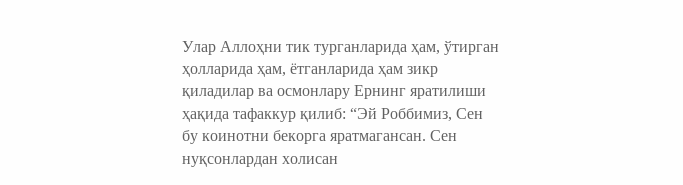Улар Аллоҳни тик турганларида ҳам, ўтирган ҳолларида ҳам, ётганларида ҳам зикр қиладилар ва осмонлару Ернинг яратилиши ҳақида тафаккур қилиб: “Эй Роббимиз, Сен бу коинотни бекорга яратмагансан. Сен нуқсонлардан холисан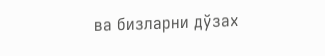ва бизларни дўзах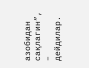азобидан сақлагин”, – дейдилар.